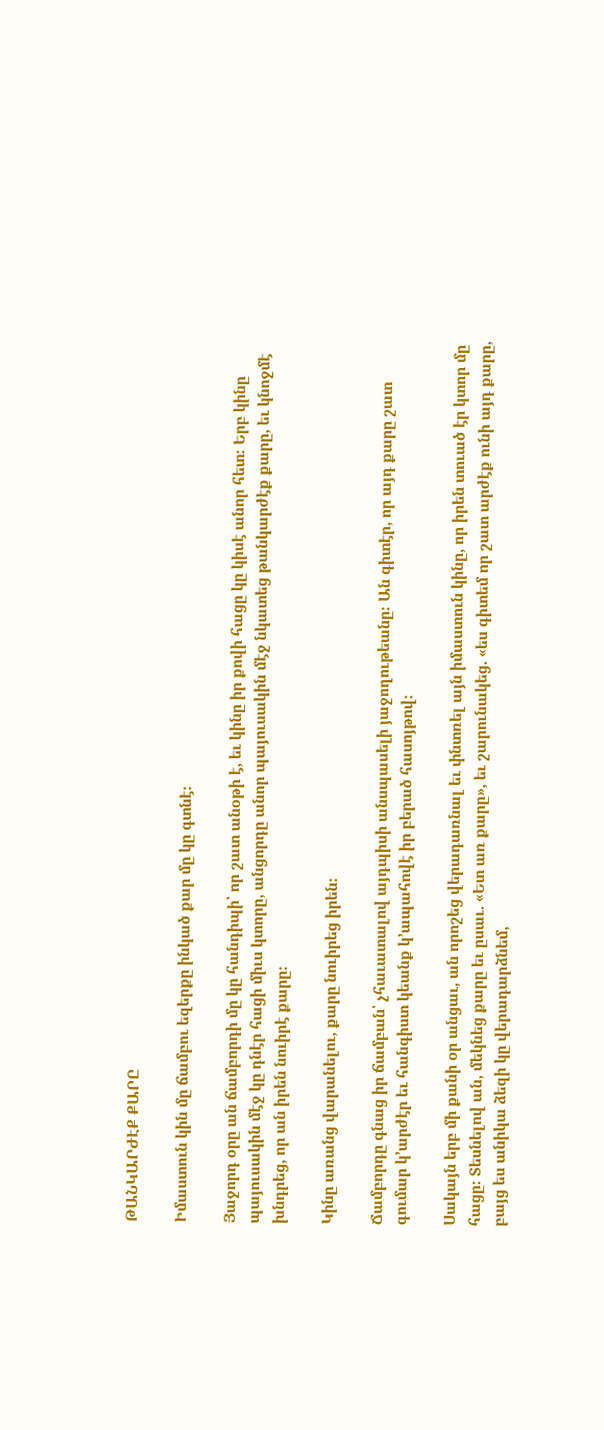ԹԱՆԿԱՐԺԷՔ ՔԱՐԸ

Իմաստուն կին մը ճամբու եզերքը ինկած քար մը կը գտնէ։

Յաջորդ օրը ան ճամբորդի մը կը հանդիպի՝ որ շատ անօթի է, եւ կինը իր քովի հացը կը կիսէ անոր հետ։ Երբ կինը պայուսակին մէջ կը դնէր հացի միւս կտորը, անցորդը անոր պայուսակին մէջ նկատեց թանկարժէք քարը, եւ կնոջմէ խնդրեց, որ ան իրեն նուիրէ քարը։

Կինը առանց վարանելու, քարը նուիրեց իրեն։

Ճամբորդը գնաց իր ճամբան՝ չհաւատալով այդպիսի անսպասելի յաջողութեանը։ Ան գիտէր, որ այդ քարը շատ գումար կ՚արժէր եւ հանգիստ կեանք կ՚ապահովէ իր բերած հասոյթով։

Սակայն երբ մի քանի օր անցաւ, ան որոշեց վերադառնալ եւ փնտռել այն իմաստուն կինը, որ իրեն տուած էր կտոր մը հացը։ Տեսնելով ան, մեկնեց քարը եւ ըսաւ. «Ետ առ քարը», եւ շարունակեց. «ես գիտեմ որ շատ արժէք ունի այդ քարը, բայց ես անիկա ձեզի կը վերադարձնեմ,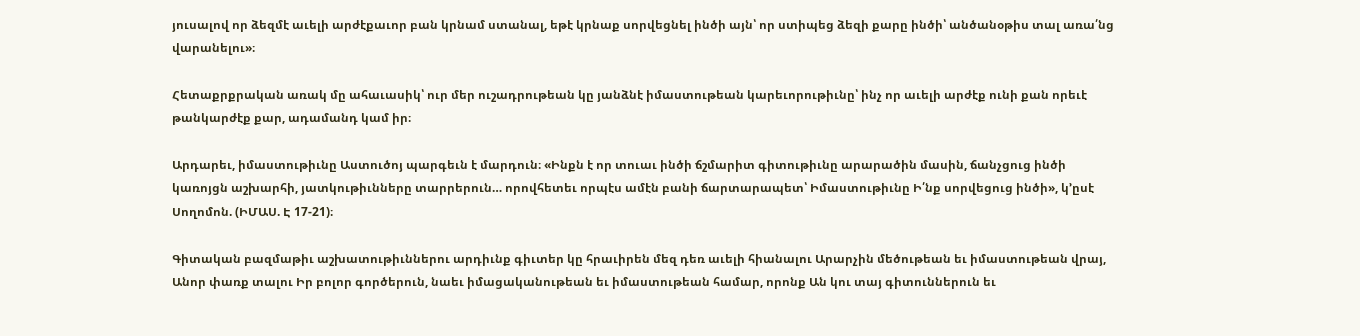յուսալով որ ձեզմէ աւելի արժէքաւոր բան կրնամ ստանալ, եթէ կրնաք սորվեցնել ինծի այն՝ որ ստիպեց ձեզի քարը ինծի՝ անծանօթիս տալ առա՛նց վարանելու»։

Հետաքրքրական առակ մը ահաւասիկ՝ ուր մեր ուշադրութեան կը յանձնէ իմաստութեան կարեւորութիւնը՝ ինչ որ աւելի արժէք ունի քան որեւէ թանկարժէք քար, ադամանդ կամ իր։

Արդարեւ, իմաստութիւնը Աստուծոյ պարգեւն է մարդուն։ «Ինքն է որ տուաւ ինծի ճշմարիտ գիտութիւնը արարածին մասին, ճանչցուց ինծի կառոյցն աշխարհի, յատկութիւնները տարրերուն… որովհետեւ որպէս ամէն բանի ճարտարապետ՝ Իմաստութիւնը Ի՛նք սորվեցուց ինծի», կ՚ըսէ Սողոմոն. (ԻՄԱՍ. Է 17-21)։

Գիտական բազմաթիւ աշխատութիւններու արդիւնք գիւտեր կը հրաւիրեն մեզ դեռ աւելի հիանալու Արարչին մեծութեան եւ իմաստութեան վրայ, Անոր փառք տալու Իր բոլոր գործերուն, նաեւ իմացականութեան եւ իմաստութեան համար, որոնք Ան կու տայ գիտուններուն եւ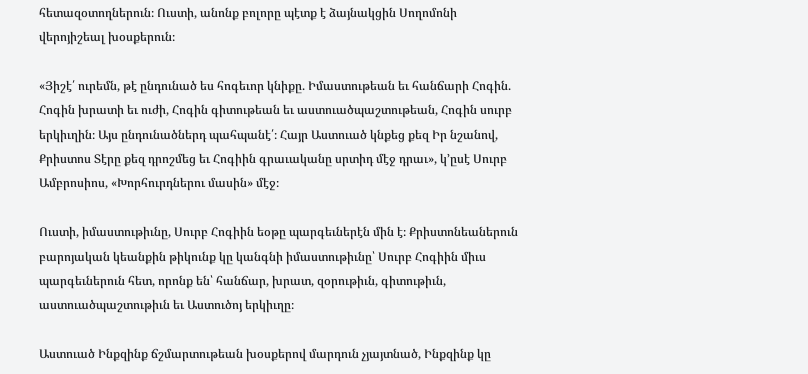հետազօտողներուն։ Ուստի, անոնք բոլորը պէտք է ձայնակցին Սողոմոնի վերոյիշեալ խօսքերուն։

«Յիշէ՛ ուրեմն, թէ ընդունած ես հոգեւոր կնիքը. Իմաստութեան եւ հանճարի Հոգին. Հոգին խրատի եւ ուժի, Հոգին գիտութեան եւ աստուածպաշտութեան, Հոգին սուրբ երկիւղին։ Այս ընդունածներդ պահպանէ՛։ Հայր Աստուած կնքեց քեզ Իր նշանով, Քրիստոս Տէրը քեզ դրոշմեց եւ Հոգիին գրաւականը սրտիդ մէջ դրաւ», կ՚ըսէ Սուրբ Ամբրոսիոս, «Խորհուրդներու մասին» մէջ։

Ուստի, իմաստութիւնը, Սուրբ Հոգիին եօթը պարգեւներէն մին է։ Քրիստոնեաներուն բարոյական կեանքին թիկունք կը կանգնի իմաստութիւնը՝ Սուրբ Հոգիին միւս պարգեւներուն հետ, որոնք են՝ հանճար, խրատ, զօրութիւն, գիտութիւն, աստուածպաշտութիւն եւ Աստուծոյ երկիւղը։

Աստուած Ինքզինք ճշմարտութեան խօսքերով մարդուն չյայտնած, Ինքզինք կը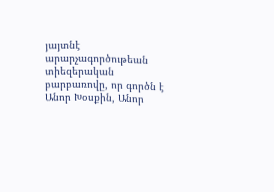յայտնէ արարչագործութեան տիեզերական բարբառովը, որ գործն է Անոր Խօսքին, Անոր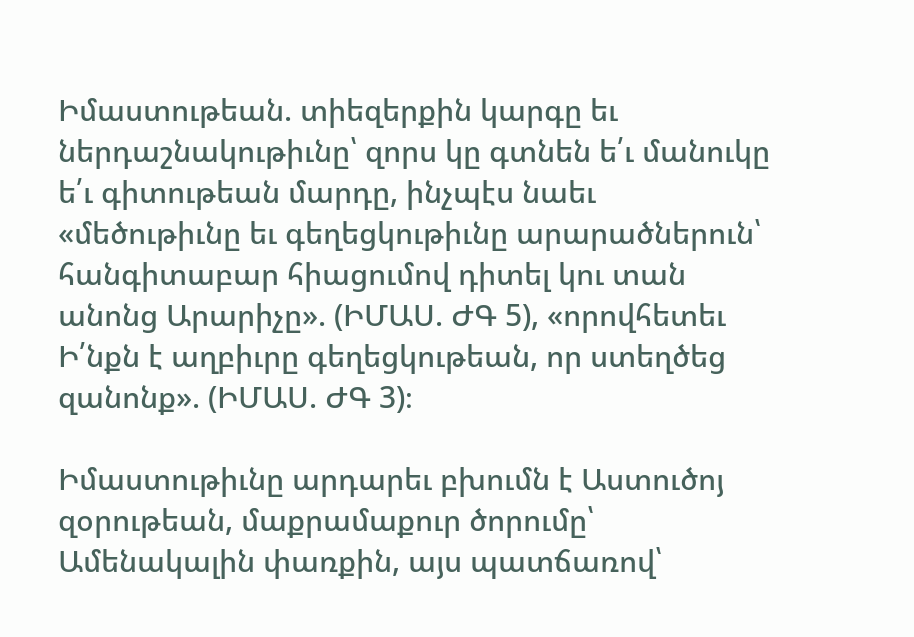Իմաստութեան. տիեզերքին կարգը եւ ներդաշնակութիւնը՝ զորս կը գտնեն ե՛ւ մանուկը ե՛ւ գիտութեան մարդը, ինչպէս նաեւ «մեծութիւնը եւ գեղեցկութիւնը արարածներուն՝ հանգիտաբար հիացումով դիտել կու տան անոնց Արարիչը». (ԻՄԱՍ. ԺԳ 5), «որովհետեւ Ի՛նքն է աղբիւրը գեղեցկութեան, որ ստեղծեց զանոնք». (ԻՄԱՍ. ԺԳ 3)։

Իմաստութիւնը արդարեւ բխումն է Աստուծոյ զօրութեան, մաքրամաքուր ծորումը՝ Ամենակալին փառքին, այս պատճառով՝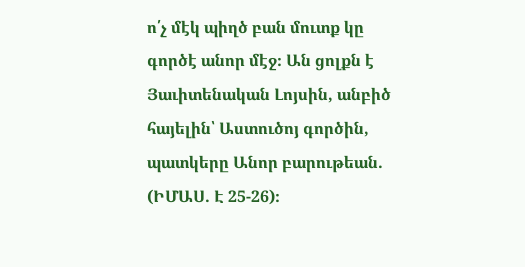ո՛չ մէկ պիղծ բան մուտք կը գործէ անոր մէջ։ Ան ցոլքն է Յաւիտենական Լոյսին, անբիծ հայելին՝ Աստուծոյ գործին, պատկերը Անոր բարութեան. (ԻՄԱՍ. Է 25-26)։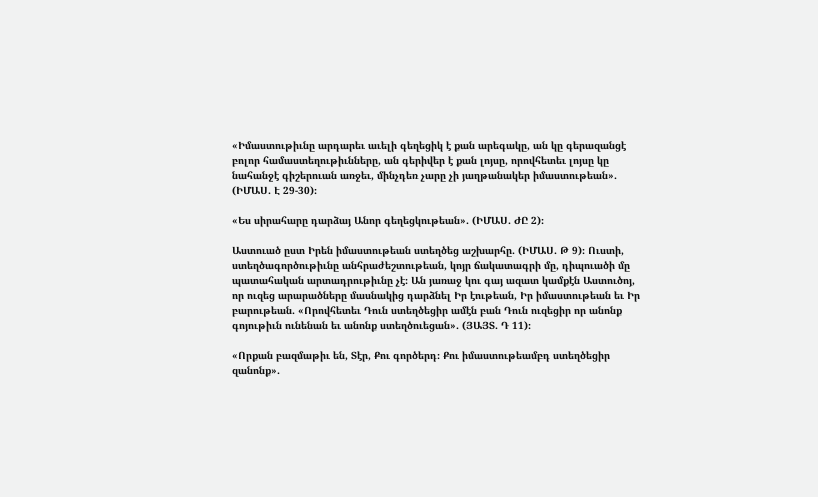«Իմաստութիւնը արդարեւ աւելի գեղեցիկ է քան արեգակը, ան կը գերազանցէ բոլոր համաստեղութիւնները, ան գերիվեր է քան լոյսը, որովհետեւ լոյսը կը նահանջէ գիշերուան առջեւ, մինչդեռ չարը չի յաղթանակեր իմաստութեան». (ԻՄԱՍ. Է 29-30)։

«Ես սիրահարը դարձայ Անոր գեղեցկութեան». (ԻՄԱՍ. ԺԸ 2)։

Աստուած ըստ Իրեն իմաստութեան ստեղծեց աշխարհը. (ԻՄԱՍ. Թ 9)։ Ուստի, ստեղծագործութիւնը անհրաժեշտութեան, կոյր ճակատագրի մը, դիպուածի մը պատահական արտադրութիւնը չէ։ Ան յառաջ կու գայ ազատ կամքէն Աստուծոյ, որ ուզեց արարածները մասնակից դարձնել Իր էութեան, Իր իմաստութեան եւ Իր բարութեան. «Որովհետեւ Դուն ստեղծեցիր ամէն բան Դուն ուզեցիր որ անոնք գոյութիւն ունենան եւ անոնք ստեղծուեցան». (ՅԱՅՏ. Դ 11)։

«Որքան բազմաթիւ են, Տէր, Քու գործերդ։ Քու իմաստութեամբդ ստեղծեցիր զանոնք».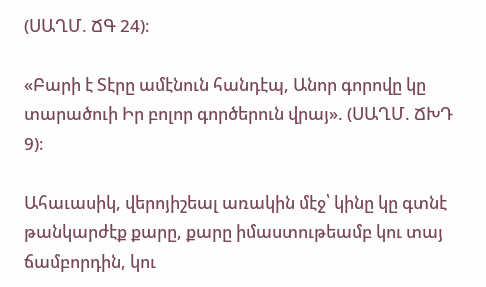(ՍԱՂՄ. ՃԳ 24)։

«Բարի է Տէրը ամէնուն հանդէպ, Անոր գորովը կը տարածուի Իր բոլոր գործերուն վրայ». (ՍԱՂՄ. ՃԽԴ 9)։

Ահաւասիկ, վերոյիշեալ առակին մէջ՝ կինը կը գտնէ թանկարժէք քարը, քարը իմաստութեամբ կու տայ ճամբորդին, կու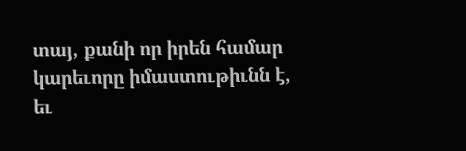տայ, քանի որ իրեն համար կարեւորը իմաստութիւնն է, եւ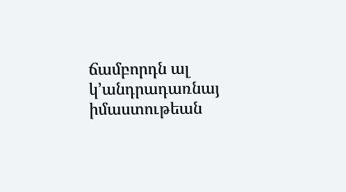ճամբորդն ալ կ՚անդրադառնայ իմաստութեան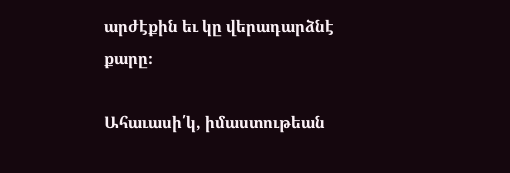արժէքին եւ կը վերադարձնէ քարը։

Ահաւասի՛կ, իմաստութեան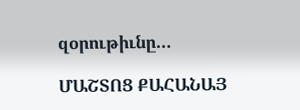զօրութիւնը…

ՄԱՇՏՈՑ ՔԱՀԱՆԱՅ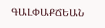ԳԱԼՓԱՔՃԵԱՆ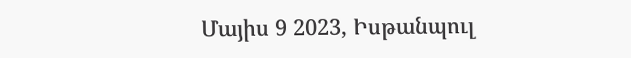Մայիս 9 2023, Իսթանպուլ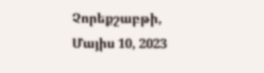Չորեքշաբթի, Մայիս 10, 2023